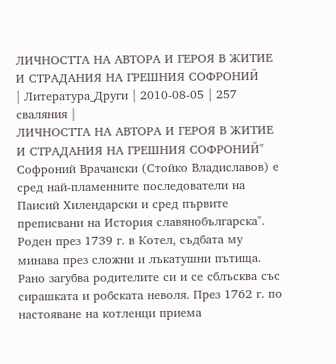ЛИЧНОСТТА НА АВТОРА И ГЕРОЯ В ЖИТИЕ И СТРАДАНИЯ НА ГРЕШНИЯ СОФРОНИЙ
| Литература_Други | 2010-08-05 | 257 сваляния |
ЛИЧНОСТТА НА АВТОРА И ГЕРОЯ В ЖИТИЕ И СТРАДАНИЯ НА ГРЕШНИЯ СОФРОНИЙ"
Софроний Врачански (Стойко Владиславов) е сред най-пламенните последователи на Паисий Хилендарски и сред първите преписвани на История славянобългарска".
Роден през 1739 г. в Котел, съдбата му минава през сложни и лъкатушни пътища. Рано загубва родителите си и се сблъсква със сирашката и робската неволя. През 1762 г. по настояване на котленци приема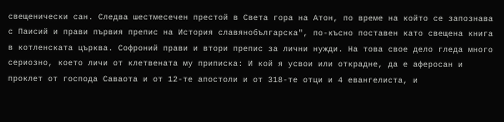свещенически сан. Следва шестмесечен престой в Света гора на Атон, по време на който се запознава с Паисий и прави първия препис на История славянобългарска", по-късно поставен като свещена книга в котленската църква. Софроний прави и втори препис за лични нужди. На това свое дело гледа много сериозно, което личи от клетвената му приписка: И кой я усвои или открадне, да е аферосан и проклет от господа Саваота и от 12-те апостоли и от 318-те отци и 4 евангелиста, и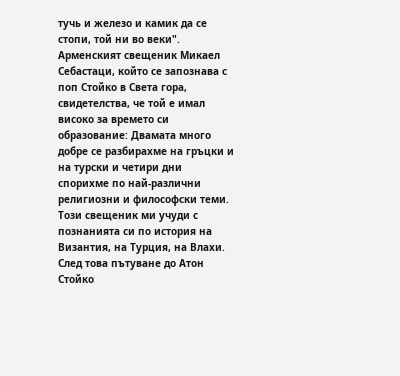тучь и железо и камик да се стопи, той ни во веки".
Арменският свещеник Микаел Себастаци, който се запознава с поп Стойко в Света гора, свидетелства, че той е имал високо за времето си образование: Двамата много добре се разбирахме на гръцки и на турски и четири дни спорихме по най-различни религиозни и философски теми. Този свещеник ми учуди с познанията си по история на Византия, на Турция, на Влахи.
След това пътуване до Атон Стойко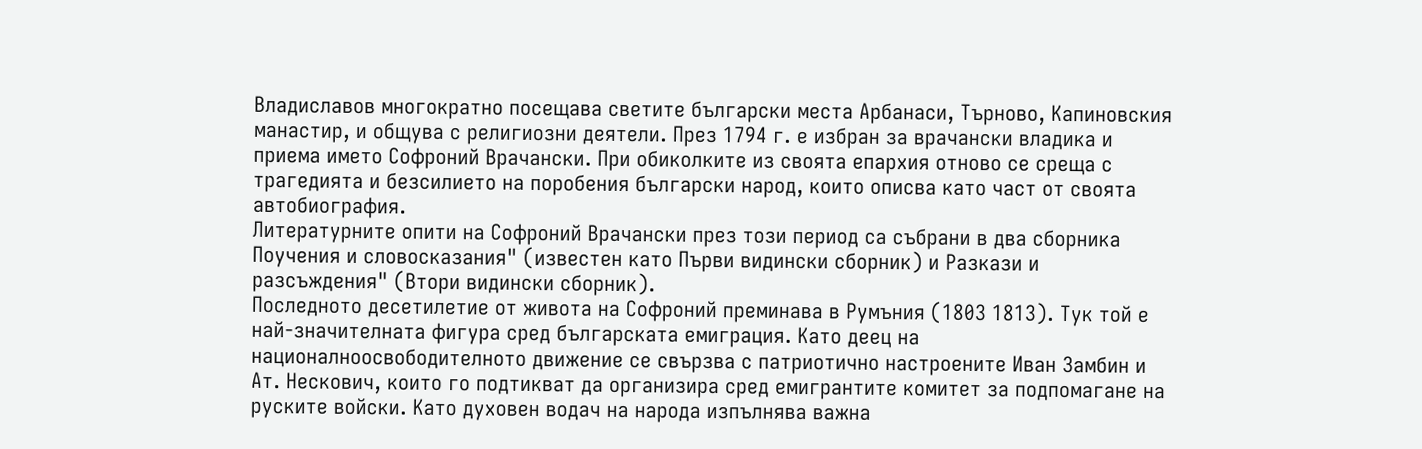Владиславов многократно посещава светите български места Арбанаси, Търново, Капиновския манастир, и общува с религиозни деятели. През 1794 г. е избран за врачански владика и приема името Софроний Врачански. При обиколките из своята епархия отново се среща с трагедията и безсилието на поробения български народ, които описва като част от своята автобиография.
Литературните опити на Софроний Врачански през този период са събрани в два сборника Поучения и словосказания" (известен като Първи видински сборник) и Разкази и разсъждения" (Втори видински сборник).
Последното десетилетие от живота на Софроний преминава в Румъния (1803 1813). Тук той е най-значителната фигура сред българската емиграция. Като деец на националноосвободителното движение се свързва с патриотично настроените Иван Замбин и Ат. Нескович, които го подтикват да организира сред емигрантите комитет за подпомагане на руските войски. Като духовен водач на народа изпълнява важна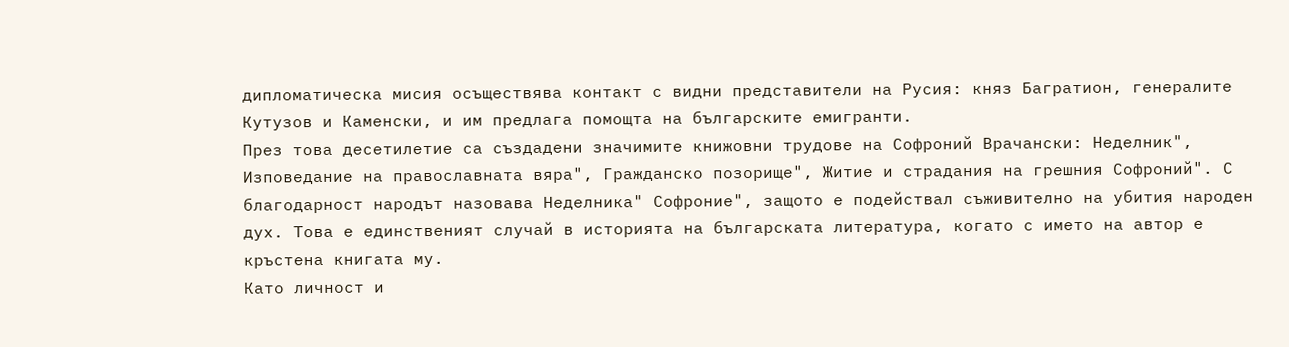дипломатическа мисия осъществява контакт с видни представители на Русия: княз Багратион, генералите Кутузов и Каменски, и им предлага помощта на българските емигранти.
През това десетилетие са създадени значимите книжовни трудове на Софроний Врачански: Неделник", Изповедание на православната вяра", Гражданско позорище", Житие и страдания на грешния Софроний". С благодарност народът назовава Неделника" Софроние", защото е подействал съживително на убития народен дух. Това е единственият случай в историята на българската литература, когато с името на автор е кръстена книгата му.
Като личност и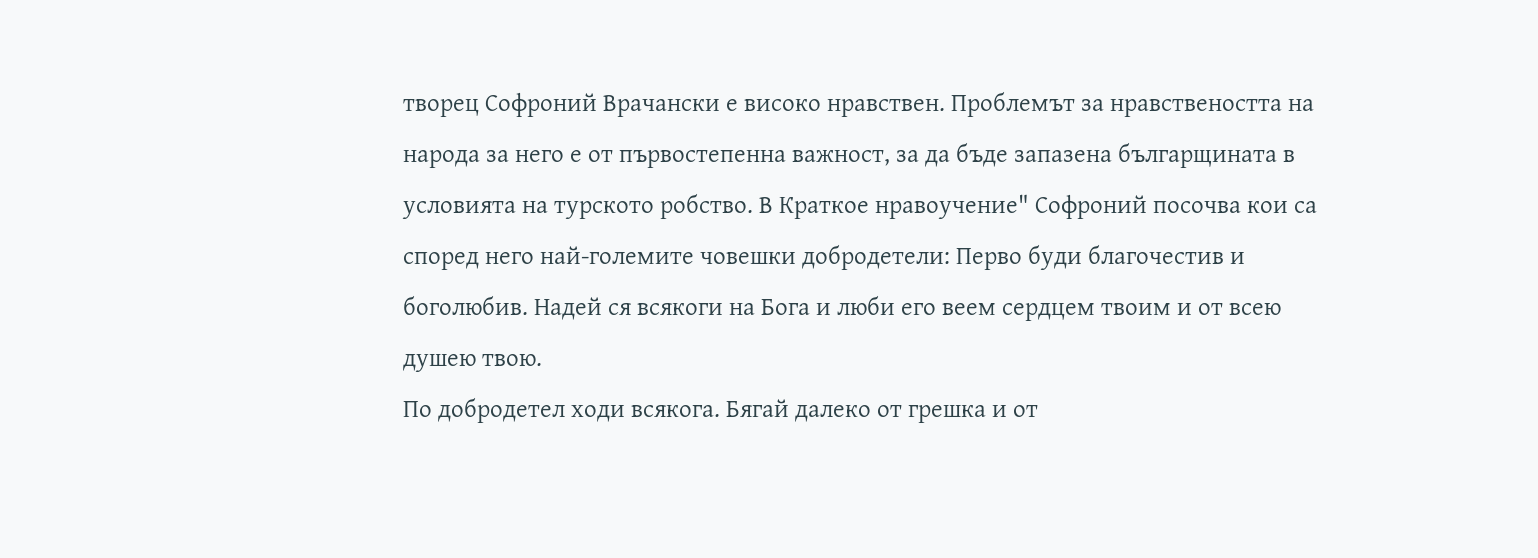творец Софроний Врачански е високо нравствен. Проблемът за нравствеността на народа за него е от първостепенна важност, за да бъде запазена българщината в условията на турското робство. В Краткое нравоучение" Софроний посочва кои са според него най-големите човешки добродетели: Перво буди благочестив и боголюбив. Надей ся всякоги на Бога и люби его веем сердцем твоим и от всею душею твою.
По добродетел ходи всякога. Бягай далеко от грешка и от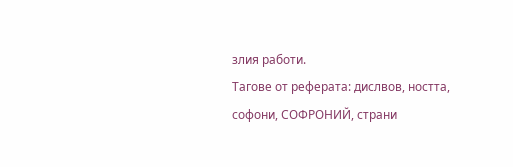злия работи.
Тагове от реферата: дислвов, ността, софони, СОФРОНИЙ, страни